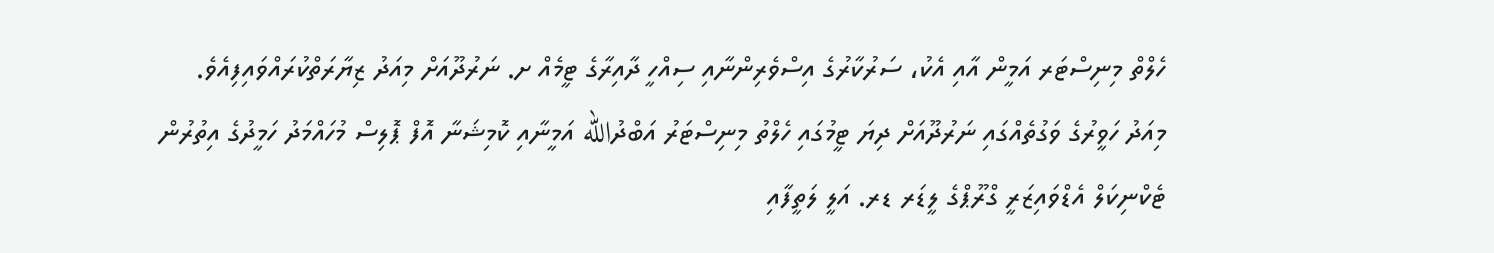ހެލްތް މިނިސްޓަރ އަމީން އާއި އެކު، ސަރުކާރުގެ އިސްވެރިންނާއި ސިއްހީ ދާއިރާގެ ޓީމެއް ށ. ނަރުދޫއަށް މިއަދު ޒިޔާރަތްކުރައްވައިފިއެވެ.
މިއަދު ހަވީރުގެ ވަގުތެއްގައި ނަރުދޫއަށް ދިޔަ ޓީމުގައި ހެލްތު މިނިސްޓަރު އަބްދުالله އަމީނާއި ކޮމިޝަނާ އޮފް ޕޮލިސް މުހައްމަދު ހަމީދުގެ އިތުރުން ޓެކްނިކަލް އެޑްވައިޒަރީ ގްރޫޕްގެ ލީޑަރ ޑރ. އަލީ ލަތީފާއި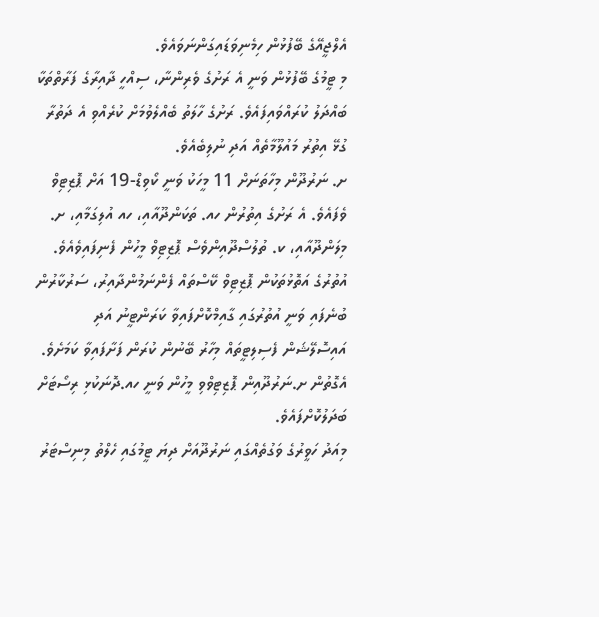އެލްޖީއޭގެ ބޭފުޅުން ހިމެނިވަޑައިގަންނަވައެވެ.
މި ޓީމުގެ ބޭފުޅުން ވަނީ އެ ރަށުގެ ވެރިންނާ، ސިއްހީ ދާއިރާގެ ފަރާތްތަކާ ބައްދަލު ކުރައްވައިފައެވެ. ރަށުގެ ހާލަތު ބެއްލެވުމަށް ކުރެއްވި އެ ދަތުރާ ގުޅޭ އިތުރު މައުލޫމާތެއް އަދި ނުލިބެއެވެ.
ށ. ނަރުދޫން މިހާތަނަށް 11 މީހަކު ވަނީ ކޯވިޑް-19 އަށް ޕޮޒިޓިވް ވެފައެވެ. އެ ރަށުގެ އިތުރުން ހއ. ތަކަންދޫއާއި، ހއ އުލިގަމާއި، ށ. މިލަންދޫއާއި، ކ. ތުލުސްދޫއިންވެސް ޕޮޒިޓިވް މީހުން ފެނިފައިވެއެވެ.
އުތުރުގެ އަތޮޅުތަކުން ޕޮޒިޓިވް ކޭސްތައް ފެންނަމުންދާއިރު، ސަރުކާރުން ބުނެފައި ވަނީ އުތުރުގައި ގާއިމްކޮށްފައިވާ ކަރަންޓީނު އަދި އައިސޮލޭޝަން ފެސިލިޓީތައް މިހާރު ބޭނުން ކުރަން ފަށާފައިވާ ކަމަށެވެ.
އެގޮތުން ށ.ނަރުދޫއިން ޕޮޒިޓިވްވި މީހުން ވަނީ ހއ.ދޮނަކުޅި ރިސޯޓަށް ބަދަލުކޮށްފައެވެ.
މިއަދު ހަވީރުގެ ވަގުތެއްގައި ނަރުދޫއަށް ދިޔަ ޓީމުގައި ހެލްތު މިނިސްޓަރު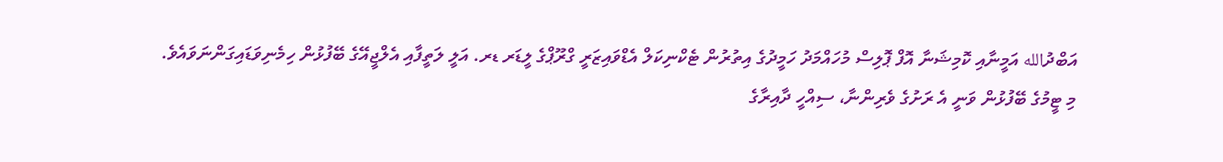އަބްދުالله އަމީނާއި ކޮމިޝަނާ އޮފް ޕޮލިސް މުހައްމަދު ހަމީދުގެ އިތުރުން ޓެކްނިކަލް އެޑްވައިޒަރީ ގްރޫޕްގެ ލީޑަރ ޑރ. އަލީ ލަތީފާއި އެލްޖީއޭގެ ބޭފުޅުން ހިމެނިވަޑައިގަންނަވައެވެ.
މި ޓީމުގެ ބޭފުޅުން ވަނީ އެ ރަށުގެ ވެރިންނާ، ސިއްހީ ދާއިރާގެ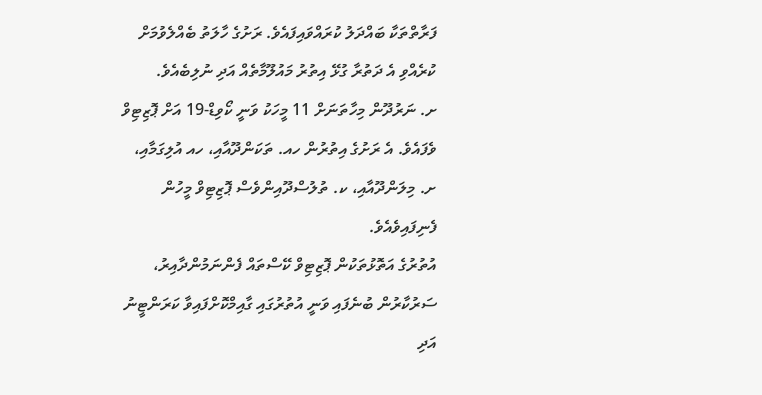ފަރާތްތަކާ ބައްދަލު ކުރައްވައިފައެވެ. ރަށުގެ ހާލަތު ބެއްލެވުމަށް ކުރެއްވި އެ ދަތުރާ ގުޅޭ އިތުރު މައުލޫމާތެއް އަދި ނުލިބެއެވެ.
ށ. ނަރުދޫން މިހާތަނަށް 11 މީހަކު ވަނީ ކޯވިޑް-19 އަށް ޕޮޒިޓިވް ވެފައެވެ. އެ ރަށުގެ އިތުރުން ހއ. ތަކަންދޫއާއި، ހއ އުލިގަމާއި، ށ. މިލަންދޫއާއި، ކ. ތުލުސްދޫއިންވެސް ޕޮޒިޓިވް މީހުން ފެނިފައިވެއެވެ.
އުތުރުގެ އަތޮޅުތަކުން ޕޮޒިޓިވް ކޭސްތައް ފެންނަމުންދާއިރު، ސަރުކާރުން ބުނެފައި ވަނީ އުތުރުގައި ގާއިމްކޮށްފައިވާ ކަރަންޓީނު އަދި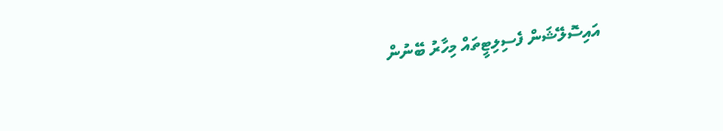އައިސޮލޭޝަން ފެސިލިޓީތައް މިހާރު ބޭނުން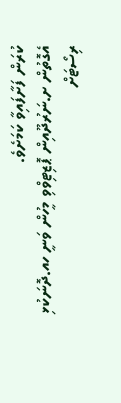ކުރަން ފަށާފައިވާ ކަމަށެވެ.
އެގޮތުން ށ.ނަރުދޫއިން ޕޮޒިޓިވްވި މީހުން ވަނީ ހއ.ދޮނަކުޅި ރިސޯޓަށް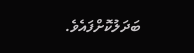ބަދަލުކޮށްފައެވެ.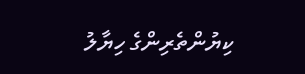ކިޔުންތެރިންގެ ހިޔާލު